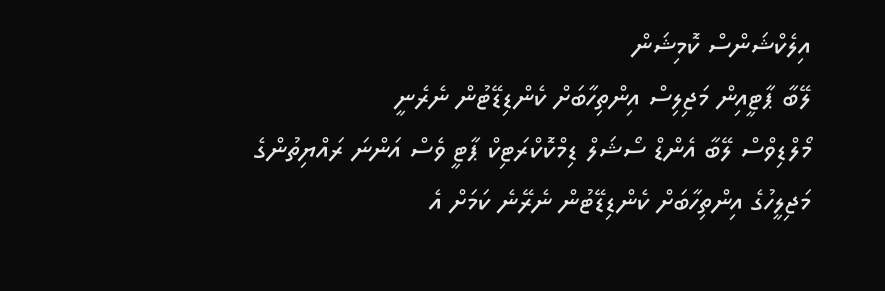އިލެކްޝަންސް ކޮމިޝަން
ލޭބާ ޕާޓީއިން މަޖިލިސް އިންތިހާބަށް ކެންޑިޑޭޓުން ނެރެނީ
މޯލްޑިވްސް ލޭބާ އެންޑް ސޯޝަލް ޑިމްކޮކްރަޓިކް ޕާޓީ ވެސް އަންނަ ރައްޔިތުންގެ މަޖިލީހުގެ އިންތިހާބަށް ކެންޑިޑޭޓުން ނެރޭނެ ކަމަށް އެ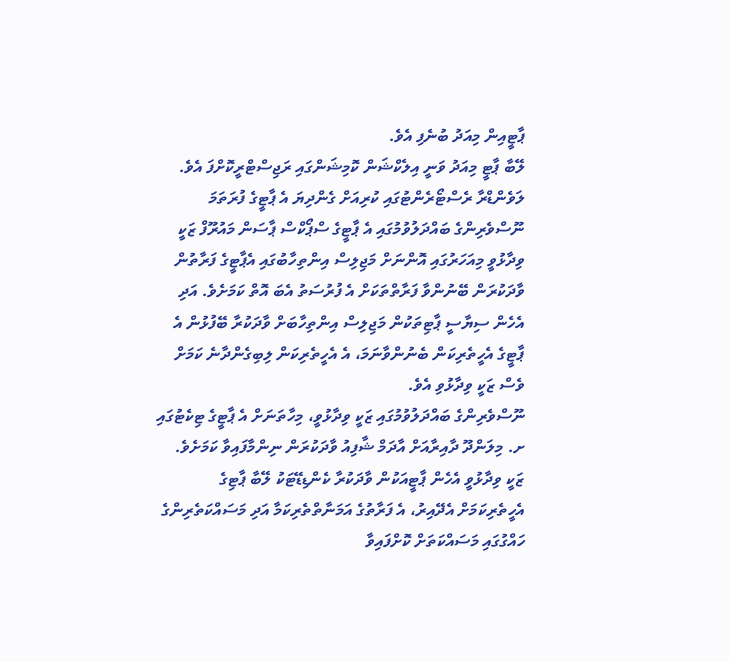ޕާޓީއިން މިއަދު ބުނެފި އެވެ.
ލޭބާ ޕާޓީ މިއަދު ވަނީ އިލެކްޝަން ކޮމިޝަންގައި ރަޖިސްޓްރީކޮށްފަ އެވެ.
ލަވެންޑްރާ ރެސްޓޯރެންޓުގައި ކުރިއަށް ގެންދިޔަ އެ ޕާޓީގެ ފުރަތަމަ ނޫސްވެރިންގެ ބައްދަލުވުމުގައި އެ ޕާޓީގެ ސްޕޯކްސް ޕާސަން މައުރޫފް ޒަކީ ވިދާޅުވީ މިއަހަރުގައި އޮންނަށް މަޖިލިސް އިންތިހާބުގައި އެޕާޓީގެ ފަރާތުން ވާދަކުރަން ބޭނުންވާ ފަރާތްތަކަށް އެ ފުރުސަތު އެބަ އޮތް ކަމަށެވެ. އަދި އެހެން ސިޔާސީ ޕާޓިތަކުން މަޖިލިސް އިންތިހާބަށް ވާދަކުރާ ބޭފުޅުން އެ ޕާޓީގެ އެހީތެރިކަން ބެނުންވާނަމަ، އެ އެހީތެރިކަން ލިބިގެންދާނެ ކަމަށް ވެސް ޒަކީ ވިދާޅުވި އެވެ.
ނޫސްވެރިންގެ ބައްދަލުވުމުގައި ޒަކީ ވިދާޅުވީ، މިހާތަނަށް އެ ޕާޓީގެ ޓިކެޓުގައި ށ. މިލަންދޫ ދާއިރާއަށް އާދަމް ޝާފިއު ވާދަކުރަން ނިންމާފައިވާ ކަމަށެވެ.
ޒަކީ ވިދާޅުވީ އެހެން ޕާޓީއަކުން ވާދަކުރާ ކެންޑިޑޭޓަކު ލޭބާ ޕާޓިގެ އެހީތެރިކަމަށް އެދޭއިރު، އެ ފަރާތުގެ އަމަނާތްތެރިކަމާ އަދި މަސައްކަތެރިންގެ ހައްގުގައި މަސައްކަތަށް ކޮށްފައިވާ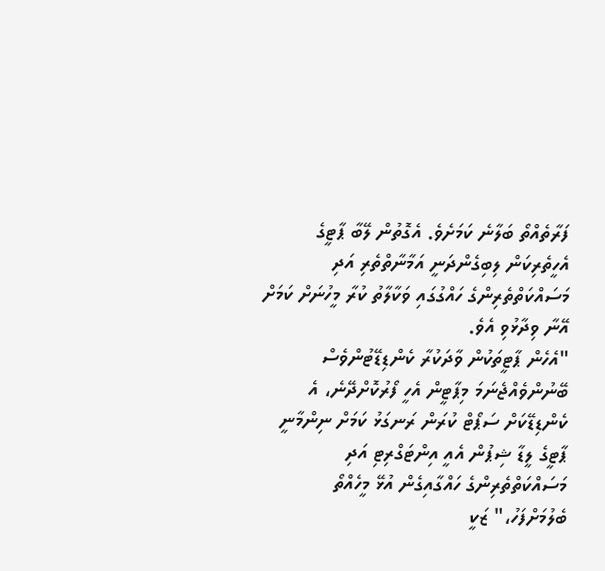ފަރާތެއްތޯ ބަލާނެ ކަމަށެވެ. އެގޮތުން ލޭބާ ޕާޓީގެ އެހީތެރިކަން ލިބިގެންދަނީ އަމާނާތްތެރި އަދި މަސައްކަތްތެރިންގެ ހައްގުގައި ވަކާލާތު ކުރާ މީހުނަށް ކަމަށް އޭނާ ވިދާޅުވި އެވެ.
"އެހެން ޕާޓީތަކުން ވާދަކުރާ ކެންޑިޑޭޓުންވެސް ބޭނުންވެއްޖެނަމަ މިޕާޓީން އެހީ ފޯރުކޮށްދޭނެ، އެ ކެންޑިޑޭކަށް ސަޕޯޓް ކުރަން ރަނގަޅު ކަމަށް ނިންމާނީ ޕާޓީގެ ލީޑާ ޝިޕުން އެއީ އިންޓަގްރިޓި އަދި މަސައްކަތްތެރިންގެ ހައްގާއިގެން އުޅޭ މީހެއްތޯ ބެލުމަށްފަހު،" ޒަކީ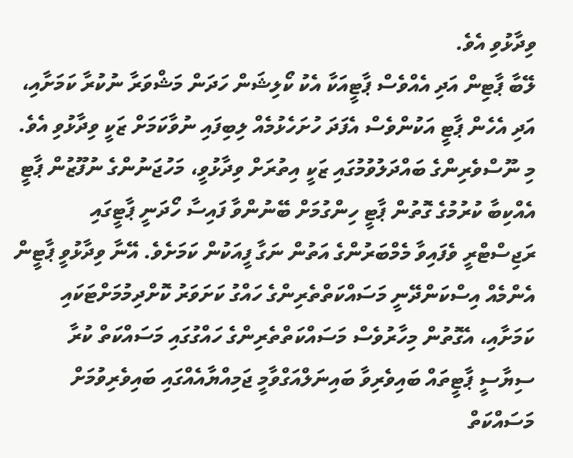ވިދާޅުވި އެވެ.
ލޭބާ ޕާޓިން އަދި އެއްވެސް ޕާޓީއަކާ އެކު ކޯލިޝަން ހަދަން މަޝްވަރާ ނުކުރާ ކަމަށާއި، އަދި އެހެން ޕާޓީ އަކުންވެސް އެފަދަ ހުށަހެޅުމެއް ލިބިފައި ނުވާކަމަށް ޒަކީ ވިދާޅުވި އެވެ.
މި ނޫސްވެރިންގެ ބައްދަލުވުމުގައި ޒަކީ އިތުރަށް ވިދާޅުވީ، މަހުޖަނުންގެ ނުފޫޒުން ޕާޓީ އެއްކިބާ ކުރުމުގެ ގޮތުން ޕާޓީ ހިންގުމަށް ބޭނުންވާ ފައިސާ ހޯދަނީ ޕާޓީގައި ރަޖިސްޓްރީ ވެފައިވާ މެމްބަރުންގެ އަތުން ނަގާ ފީއަކުން ކަމަށެވެ. އޭނާ ވިދާޅުވީ ޕާޓީން އެންމެއް އިސްކަންދޭނީ މަސައްކަތްތެރިންގެ ހައްގު ކަށަވަރު ކޮށްދިމުމަށްޓަކައި ކަމަށާއި، އެގޮތުން މިހާރުވެސް މަސައްކަތްތެރިންގެ ހައްގުގައި މަސައްކަތް ކުރާ ސިޔާސީ ޕާޓީތައް ބައިވެރިވާ ބައިނަލްއަގްވާމީ ޖަމިއްޔާއެއްގައި ބައިވެރިވުމަށް މަސައްކަތް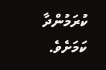ކުރަމުންދާ ކަމަށެވެ.